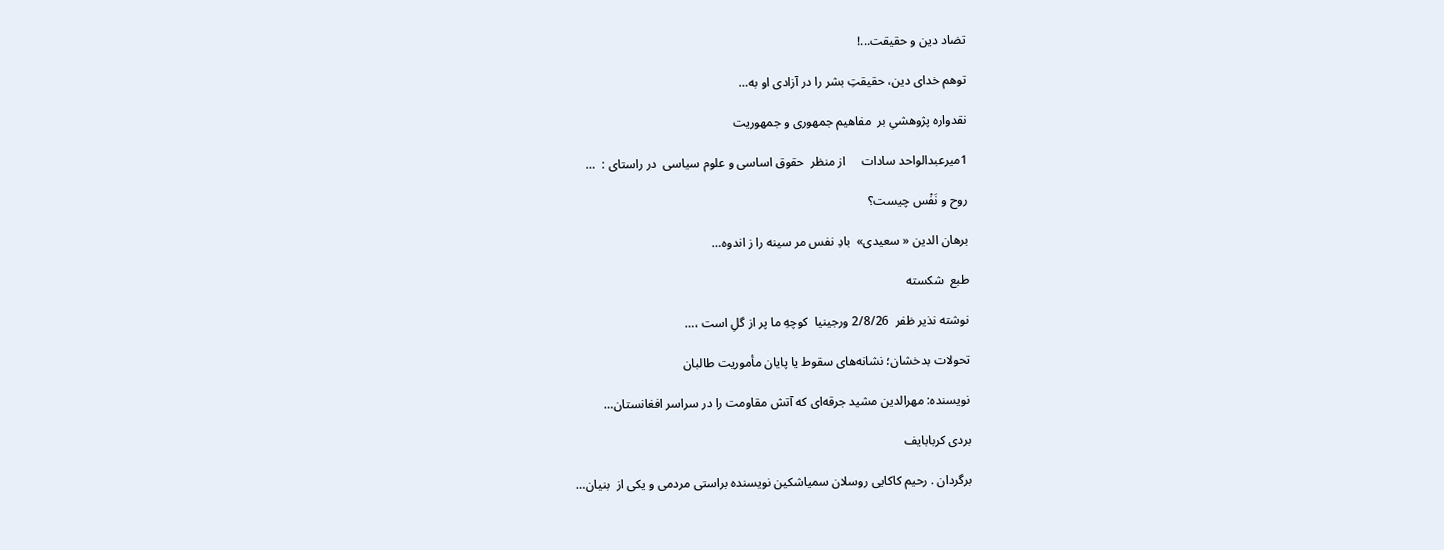تضاد دین و حقیقت...!

توهم خدای دین، حقیقتِ بشر را در آزادی او به…

نقدواره پژوهشیِ بر  مفاهیم جمهوری و جمهوریت

1میرعبدالواحد سادات     از منظر  حقوق اساسی و علوم سیاسی  در راستای :  …

روح و نَفْس چیست؟

برهان الدین « سعیدی»  بادِ نفس مر سینه را ز اندوه…

طبع  شکسته

نوشته نذیر ظفر  2/8/26 ورجینیا  كوچهِ ما پر از گلِ است ،…

تحولات بدخشان؛ نشانه‌های سقوط یا پایان مأموریت طالبان

نویسنده: مهرالدین مشید جرقه‌ای که آتش مقاومت را در سراسر افغانستان…

بردی کربابایف

برگردان . رحیم کاکایی روسلان سمیاشکین نویسنده براستی مردمی و یکی از  بنیان…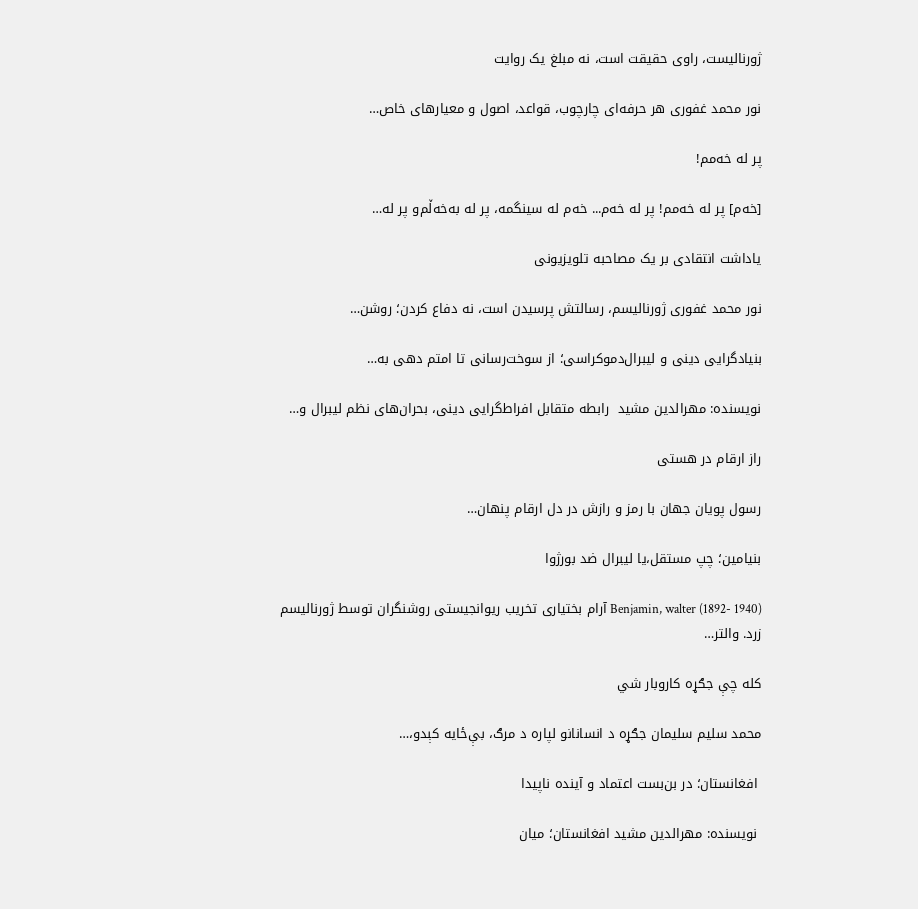ژورنالیست، راوی حقیقت است، نه مبلغ یک روایت

نور محمد غفوری هر حرفه‌ای چارچوب، قواعد، اصول و معیارهای خاص…

پر له خەمم!

[خه‌م] پر له خەمم! پر لە خەم... خەم له سینگمە، پر لە بەخەڵم‌و پر لە…

یاداشت انتقادی بر یک مصاحبه تلویزیونی

نور محمد غفوری ژورنالیسم، رسالتش پرسیدن است، نه دفاع کردن؛ روشن…

بنیادگرایی دینی و لیبرال‌دموکراسی؛ از سوخت‌رسانی تا امتم دهی به…

نویسنده: مهرالدین مشید  رابطه متقابل افراط‌گرایی دینی، بحران‌های نظم لیبرال و…

راز ارقام در هستی

رسول پویان جهان با رمز و رازش در دل ارقام پنهان…

بنیامین؛ چپ مستقل،یا لیبرال ضد بورژوا

Benjamin, walter (1892- 1940) آرام بختیاری تخریب ریوانجیستی روشنگران توسط ژورنالیسم زرد. والتر…

کله چې جګړه کاروبار شي

محمد سليم سليمان جګړه د انسانانو لپاره د مرګ، بې‌ځایه کېدو،…

 افغانستان؛ در بن‌بست اعتماد و آینده ناپیدا

 نویسنده: مهرالدین مشید افغانستان؛ میان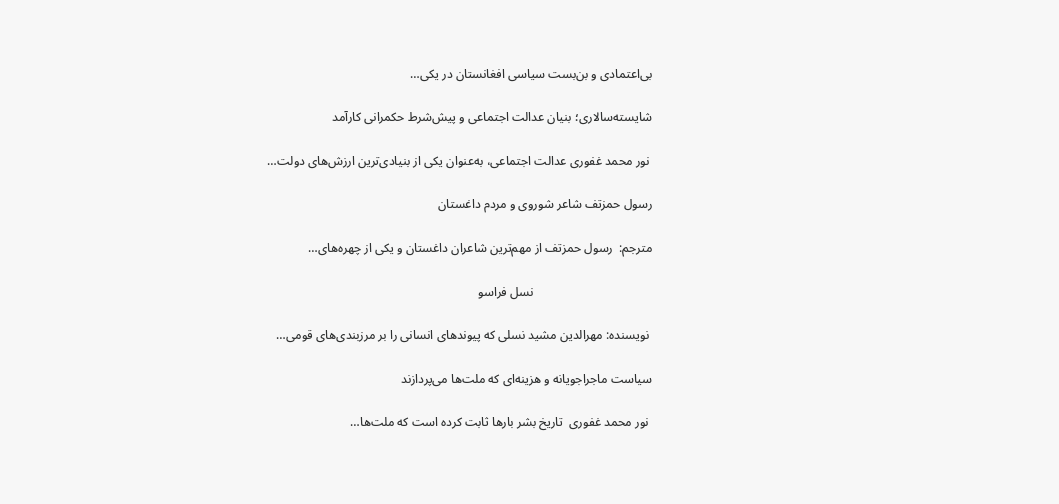بی‌اعتمادی و بن‌بست سیاسی افغانستان در یکی…

شایسته‌سالاری؛ بنیان عدالت اجتماعی و پیش‌شرط حکمرانی کارآمد

 نور محمد غفوری عدالت اجتماعی، به‌عنوان یکی از بنیادی‌ترین ارزش‌های دولت…

رسول حمزتف شاعر شوروی و مردم داغستان

مترجم:  رسول حمزتف از مهم‌ترین شاعران داغستان و یکی از چهره‌های…

                                      نسل فراسو

 نویسنده: مهرالدین مشید نسلی که پیوندهای انسانی را بر مرزبندی‌های قومی…

سیاست ماجراجویانه و هزینه‌ای که ملت‌ها می‌پردازند

 نور محمد غفوری  تاریخ بشر بارها ثابت کرده است که ملت‌ها…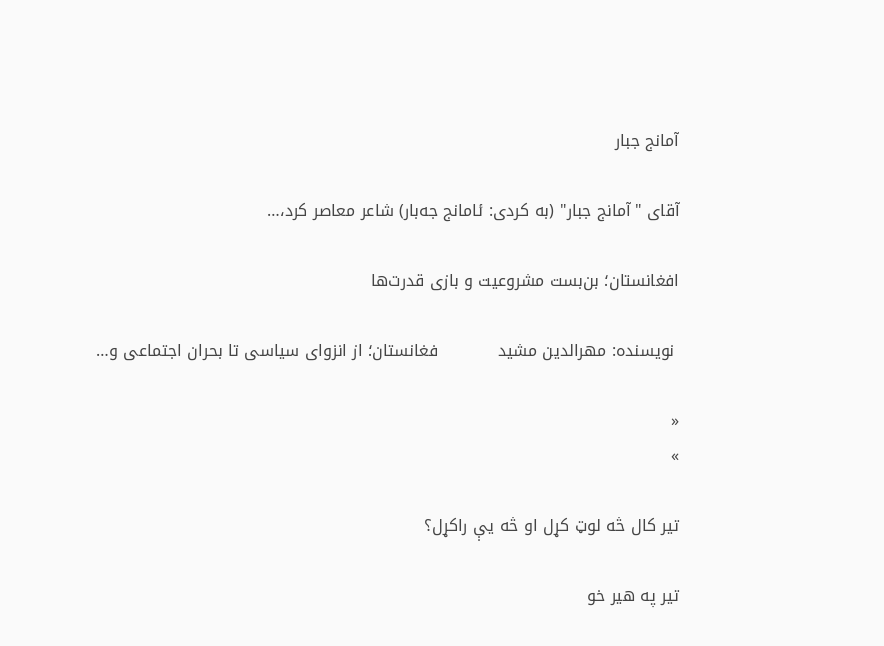آمانج جبار

آقای "آمانج جبار" (به کردی: ئامانج جەبار) شاعر معاصر کرد،…

افغانستان؛ بن‌بست مشروعیت و بازی قدرت‌ها

 نویسنده: مهرالدین مشید           فغانستان؛ از انزوای سیاسی تا بحران اجتماعی و…

«
»

تير کال څه لوټ کړل او څه يې راکړل؟

تير په هير خو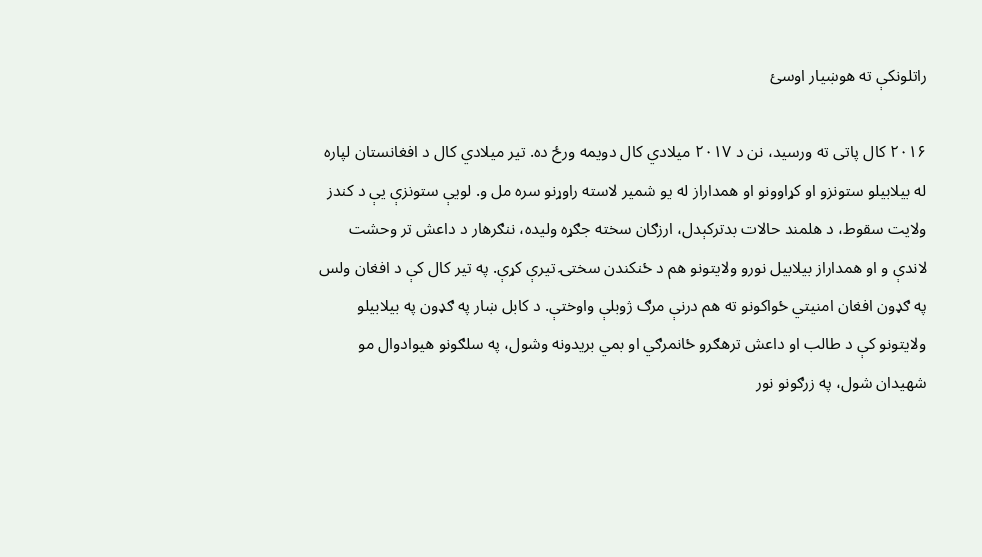راتلونکې ته هوښيار اوسئ

۲۰۱۶ کال پاتی ته ورسيد، نن د ۲۰۱۷ ميلادي کال دویمه ورځ ده. تير ميلادي کال د افغانستان لپاره له بيلابيلو ستونزو او کړاوونو او همداراز له يو شمير لاسته راوړنو سره مل و. لويې ستونزې يې د کندز ولايت سقوط، د هلمند حالات بدترکېدل، ارزګان سخته جګړه وليده، ننګرهار د داعش تر وحشت لاندې و او همداراز بيلابيل نورو ولايتونو هم د ځنکندن سختۍ تيرې کړې. په تير کال کې د افغان ولس په ګډون افغان امنيتي ځواکونو ته هم درنې مرګ ژوبلې واوختې. د کابل ښار په ګډون په بيلابيلو ولايتونو کې د طالب او داعش ترهګرو ځانمرګي او بمي بريدونه وشول، په سلګونو هيوادوال مو شهيدان شول، په زرګونو نور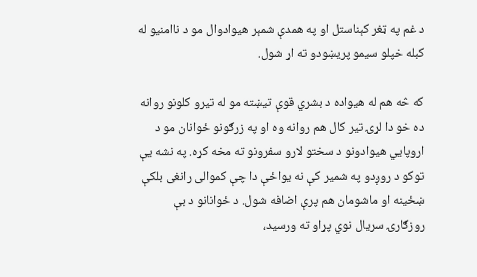د غم په ټغر کېناستل او په همدې شمېر هيوادوال مو د ناامنيو له کبله خپلو سيمو پريښودو ته اړ شول.

که څه هم له هيواده د بشري قوې تيښته مو له تيرو کلونو روانه ده خو دا لړۍ تير کال هم روانه وه او په زرګونو ځوانان مو د اروپايي هيوادونو د سختو لارو سفرونو ته مخه کړه. په نشه يې توکو د روږدو په شمير کې نه يواځې دا چې کموالی رانغی بلکې ښځينه او ماشومان هم پرې اضافه شول. د ځوانانو د بې روزګارۍ سريال نوي پړاو ته ورسيد،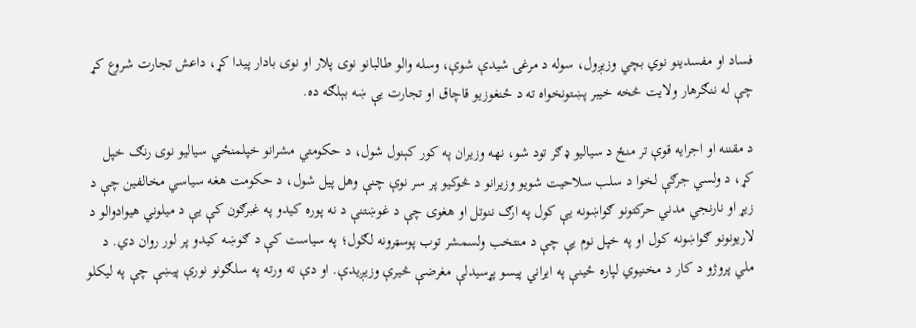فساد او مفسدينو نوي بچي وزيږول، سوله د مرغۍ شيدې شوې، وسله والو طالبانو نوی پلار او نوی بادار پيدا کړ، داعش تجارت شروع کړ چې له ننګرهار ولايت څخه خيبر پښتونخواه ته د ځنغوزيو قاچاق او تجارت يې ښه بېلګه ده.

د مقننه او اجرايه قوې تر منځ د سياليو ډګر تود شو، نهه وزيران په کور کېنول شول، د حکومتي مشرانو خپلمنځي سياليو نوی رنګ خپل کړ، د ولسي جرګې لخوا د سلب سلاحيت شويو وزيرانو د څوکيو پر سر نوې چنې وهل پيل شول، د حکومت هغه سياسي مخالفين چې د زيړ او نارنجي مدني حرکتونو ګواښونه يې کول په ارګ ننوتل او هغوی چې د غوښتنې د نه پوره کيدو په غبرګون کې يې د ميلوني هيوادوالو د لاريونونو ګواښونه کول او په خپل نوم يې چې د منتخب ولسمشر توب پوسټرونه لګول؛ په سياست کې د ګوښه کيدو پر لور روان دي. د ملي پروژو د کار د مخنيوي لپاره ځينې په ايراني پيسو پړسيدلې مغرضې څيرې وزيږيدې. او دې ته ورته په سلګونو نورې پيښې چې په ليکلو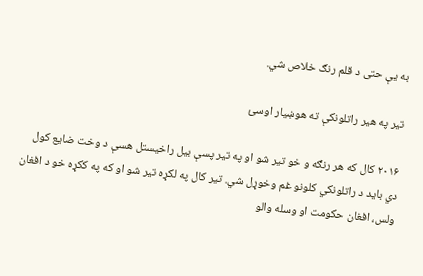به يې حتی د قلم رنګ خلاص شي.

تير په هير راتلونکې ته هوښيار اوسئ

۲۰۱۶ کال که هر رنګه و خو تير شو او په تير پسې بيل راخيستل هسې د وخت ضايع کول دي بايد د راتلونکي کلونو غم وخوړل شي. تير کال په لکړه تير شو او که په ککړه خو د افغان ولس، افغان حکومت او وسله والو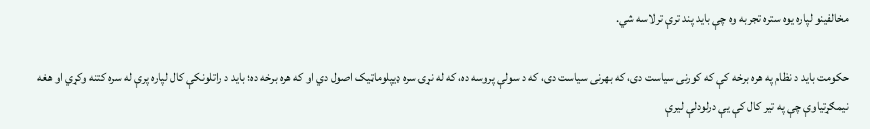مخالفينو لپاره يوه ستره تجربه وه چې بايد پند ترې ترلاسه شي.

حکومت بايد د نظام په هره برخه کې که کورنی سياست دی، که بهرنی سياست دی، که د سولې پروسه ده، که له نړۍ سره ډيپلوماټيک اصول دي او که هره برخه ده؛ بايد د راتلونکې کال لپاره پرې له سره کتنه وکړي او هغه نيمګړتياوې چې په تير کال کې يې درلودلې ليرې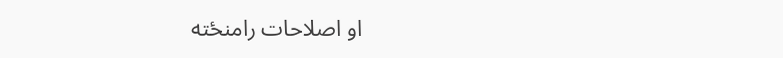او اصلاحات رامنځته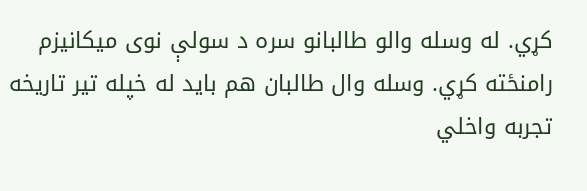کړي. له وسله والو طالبانو سره د سولې نوی میکانيزم رامنځته کړي. وسله وال طالبان هم بايد له خپله تير تاريخه تجربه واخلي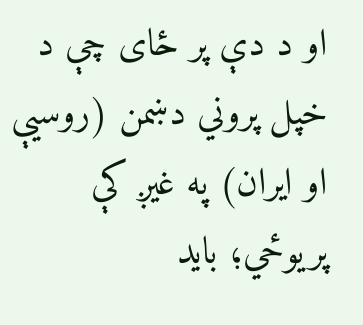او د دې پر ځای چې د خپل پروني دښمن (روسيې او ايران) په غيږ کې پريوځي؛ بايد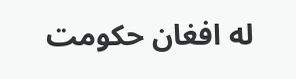له افغان حکومت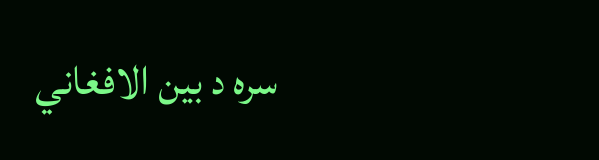سره د بين الافغاني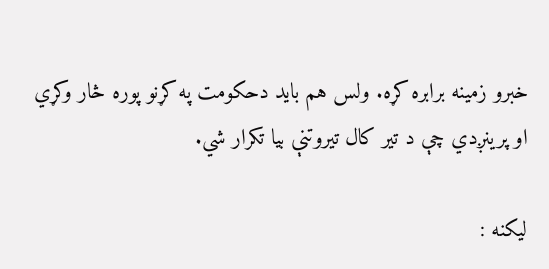خبرو زمينه برابره کړه. ولس هم بايد دحکومت په کړنو پوره څار وکړي او پرينږدي چې د تير کال تيروتنې بيا تکرار شي.

لیکنه :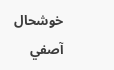خوشحال آصفي